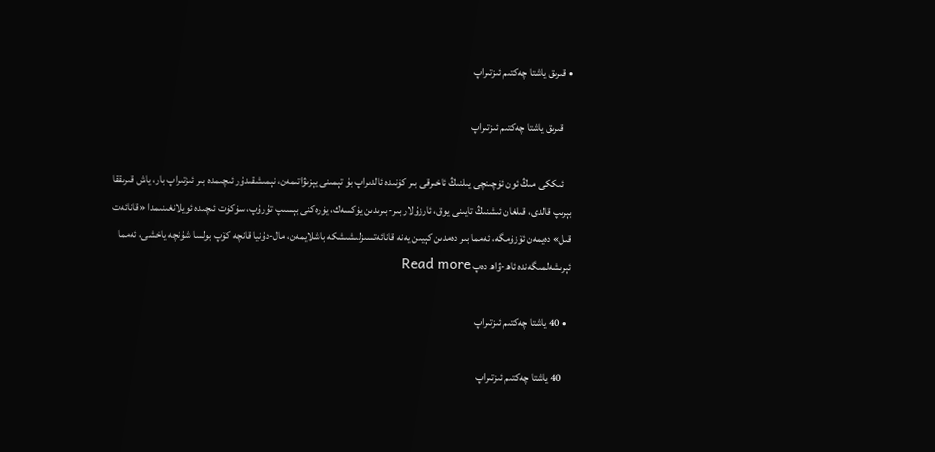• قىرىق ياشتا چەكتىم ئىزتىراپ

    قىرىق ياشتا چەكتىم ئىزتىراپ

    ئىككى مىڭ ئون ئۈچىنچى يىلنىڭ ئاخىرقى بىر كۈنىدە ئالدىراپ بۇ تېمىنى يېزىۋاتىمەن، نېمىشقىدۇر ئىچىمدە بىر ئىزتىراپ بار، ياش قىرىققا بېرىپ قالدى، قىلغان ئىشنىڭ تايىنى يوق، ئارزۇلار بىر-بىرىدىن يۈكسەك، يۈرەكنى بېسىپ تۇرۇپ، سۈكۈت ئىچىدە ئويلانغىنىمدا «قانائەت قىل» دەيمەن ئۆزۈمگە، ئەمما بىر دەمدىن كېيىن يەنە قانائەتسىزلىشىشكە باشلايمەن، مال-دۇنيا قانچە كۆپ بولسا شۇنچە ياخشى، ئەمما ئېرىشەلمىگەندە ئاھ-ۋاھ دەپ Read more

  • 40 ياشتا چەكتىم ئىزتىراپ

    40 ياشتا چەكتىم ئىزتىراپ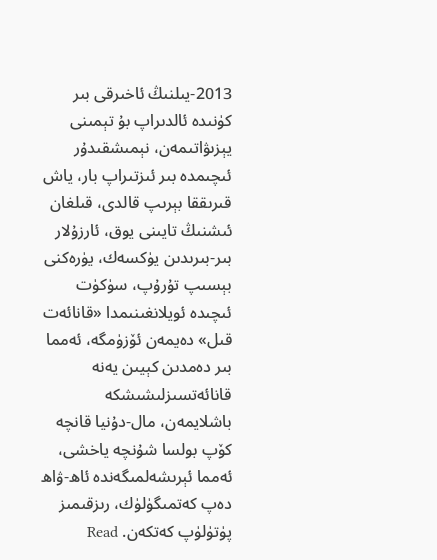2013-يىلنىڭ ئاخىرقى بىر كۈنىدە ئالدىراپ بۇ تېمىنى يېزىۋاتىمەن، نېمىشقىدۇر ئىچىمدە بىر ئىزتىراپ بار، ياش قىرىققا بېرىپ قالدى، قىلغان ئىشنىڭ تايىنى يوق، ئارزۇلار بىر-بىرىدىن يۈكسەك، يۈرەكنى بېسىپ تۇرۇپ، سۈكۈت ئىچىدە ئويلانغىنىمدا «قانائەت قىل» دەيمەن ئۆزۈمگە، ئەمما بىر دەمدىن كېيىن يەنە قانائەتسىزلىشىشكە باشلايمەن، مال-دۇنيا قانچە كۆپ بولسا شۇنچە ياخشى، ئەمما ئېرىشەلمىگەندە ئاھ-ۋاھ دەپ كەتمىگۈلۈك، رىزقىمىز پۈتۈلۈپ كەتكەن. Read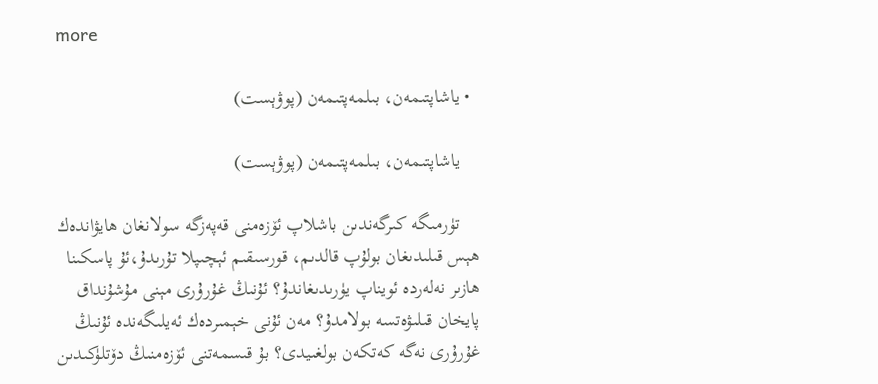more

  • ياشاپتىمەن، بىلمەپتىمەن (پوۋېست)

    ياشاپتىمەن، بىلمەپتىمەن (پوۋېست)

    تۈرمىگە كىرگەندىن باشلاپ ئۆزەمنى قەپەزگە سولانغان ھايۋاندەك ھېس قىلىدىغان بولۇپ قالدىم، قورسىقىم ئېچىپلا تۇرىدۇ،ئۇ پاسكىنا ھازىر نەلەردە ئويناپ يۈرىدىغاندۇ؟ ئۇنىڭ غۇرۇرى مېنى مۇشۇنداق پايخان قىلىۋەتسە بولامدۇ؟ مەن ئۇنى خېمىردەك ئەيلىگەندە ئۇنىڭ غۇرۇرى نەگە كەتكەن بولغىيدى؟ بۇ قىسمەتنى ئۆزەمنىڭ دۆتلۈكىدىن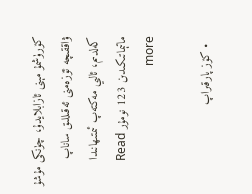كۆرۈشمۇ مېنى ئازابلايدۇ، چۈنكى مۇشۇ ۋاققىچە ئۆزەمنى ئەقىللىق ساناپ كەلدىم، ئالىي مەكتەپ ئىمتىھانىدا ماتېماتىكىدىن 123 نومۇر Read more

  • كۆز پارقىراپ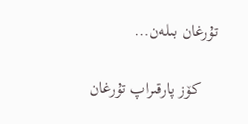تۇرغان بىلەن…

    كۆز پارقىراپ تۇرغان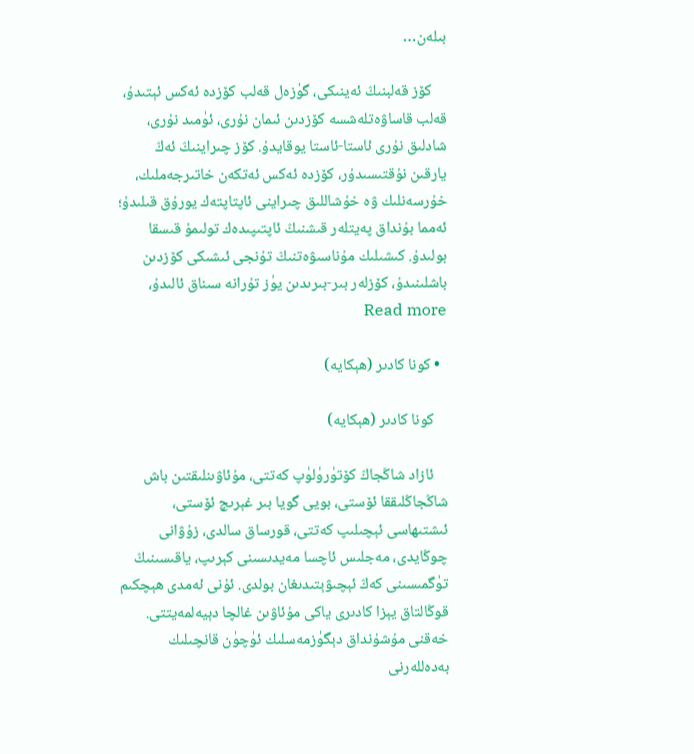بىلەن…

    كۆز قەلبنىڭ ئەينىكى، گۈزەل قەلب كۆزدە ئەكس ئېتىدۇ، قەلب قاساۋەتلەشسە كۆزدىن ئىمان نۇرى، ئۈمىد نۇرى، شادلىق نۇرى ئاستا-ئاستا يوقايدۇ. كۆز چىراينىڭ ئەڭ يارقىن نۇقتىسىدۇر، كۆزدە ئەكس ئەتكەن خاتىرجەملىك، خۇرسەنلىك ۋە خۇشاللىق چىراينى ئاپتاپتەك يورۇق قىلىدۇ؛ ئەمما بۇنداق پەيتلەر قىشنىڭ ئاپتىپىدەك تولىمۇ قىسقا بولىدۇ. كىشىلىك مۇناسىۋەتنىڭ تۇنجى ئىشىكى كۆزدىن باشلىنىدۇ، كۆزلەر بىر-بىرىدىن يۈز تۇرانە سىناق ئالىدۇ، Read more

  • كونا كادىر (ھېكايە)

    كونا كادىر (ھېكايە)

    ئازاد شاڭجاڭ كۆتۈرۈلۈپ كەتتى، مۇئاۋىنلىقتىن باش شاڭجاڭلىققا ئۆستى، بويى گويا بىر غېرىچ ئۆستى، ئىشتىھاسى ئېچىلىپ كەتتى، قورساق سالدى، زۇۋانى چوڭايدى، مەجلىس ئاچسا مەيدىسىنى كېرىپ، ياقىسىنىڭ تۈگمىسىنى كەڭ ئېچىۋېتىدىغان بولدى. ئۇنى ئەمدى ھېچكىم قوڭالتاق يېزا كادىرى ياكى مۇئاۋىن غالچا دېيەلمەيتتى. خەقنى مۇشۇنداق دېگۈزمەسلىك ئۈچۈن قانچىلىك بەدەللەرنى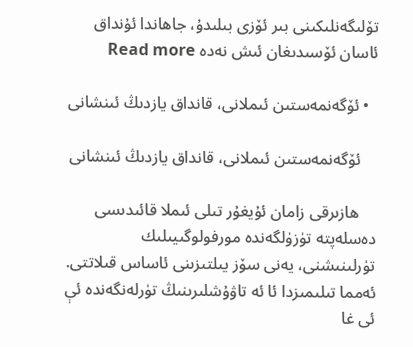تۆلىگەنلىكىنى بىر ئۆزى بىلىدۇ، جاھاندا ئۇنداق ئاسان ئۆسىدىغان ئىش نەدە Read more

  • ئۆگەنمەستىن ئىملانى، قانداق يازدىڭ ئىنشانى

    ئۆگەنمەستىن ئىملانى، قانداق يازدىڭ ئىنشانى

    ھازىرقى زامان ئۇيغۇر تىلى ئىملا قائىدىسى دەسلەپتە تۈزۈلگەندە مورفولوگىيىلىك تۈرلىنىشنى، يەنى سۆز يىلتىزىنى ئاساس قىلاتتى. ئەمما تىلىمىزدا ئا ئە تاۋۇشلىرىنىڭ تۈرلەنگەندە ئې ئى غا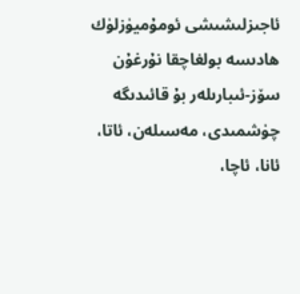ئاجىزلىشىشى ئومۇميۈزلۈك ھادىسە بولغاچقا نۇرغۇن سۆز-ئىبارىلەر بۇ قائىدىگە چۈشمىدى، مەسىلەن، ئاتا، ئانا، ئاچا،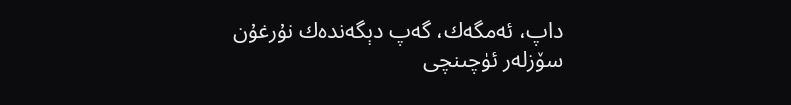داپ، ئەمگەك، گەپ دېگەندەك نۇرغۇن سۆزلەر ئۈچىنچى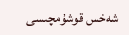شەخس قوشۇمچىسى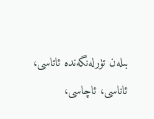بىلەن تۈرلەنگەندە ئاتاسى، ئاناسى، ئاچاسى،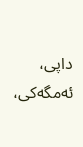داپى، ئەمگەكى،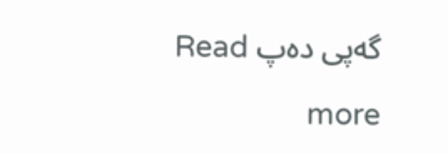گەپى دەپ Read more